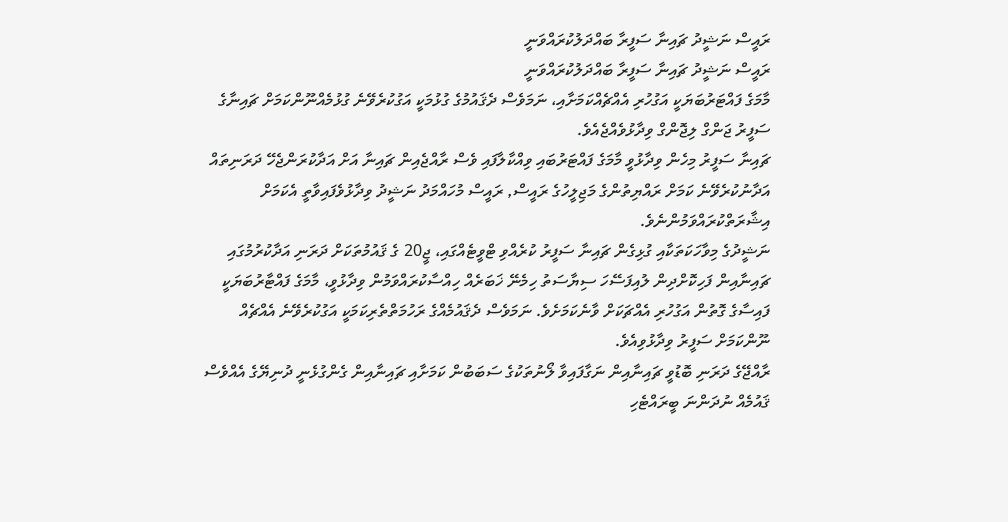ރައީސް ނަޝީދު ޗައިނާ ސަފީރާ ބައްދަލުކުރައްވަނީ
ރައީސް ނަޝީދު ޗައިނާ ސަފީރާ ބައްދަލުކުރައްވަނީ
މާމަގެ ފައްޓަރުބަޔަކީ އަގުހުރި އެއްޗެއްކަމަށާއި، ނަމަވެސް ދެޤައުމުގެ ގުޅުމަކީ އަގުކުރެވޭނެ ގުޅުމެއްނޫންކަމަށް ޗައިނާގެ ސަފީރު ޖަންގް ލިޖޮންގް ވިދާޅުވެއްޖެއެވެ.
ޗައިނާ ސަފީރު މިހެން ވިދާޅުވީ މާމަގެ ފައްޓަރުބައި ވިއްކާލާފައި ވެސް ރާއްޖެއިން ޗައިނާ އަށް އަދާކުރަންޖެހޭ ދަރަނިތައް އަދާނުކުރެވޭނެ ކަމަށް ރައްޔިތުންގެ މަޖިލީހުގެ ރައީސް, ރައީސް މުހައްމަދު ނަޝީދު ވިދާޅުވެފައިވާތީ އެކަމަށް އިޝާރަތްކުރައްވަމުންނެވެ.
ނަޝީދުގެ މިވާހަކަތަކާއި ގުޅިގެން ޗައިނާ ސަފީރު ކުރެއްވި ޓްވީޓެއްގައި، ޖީ20 ގެ ޤައުމުތަކަށް ދަރަނި އަދާކުރުމުގައި ޗައިނާއިން ފަހިކޮށްދިން ލުއިފަސޭހަ ސިޔާސަތު ހިމެނޭ ޚަބަރެއް ހިއްސާކުރައްވަމުން ވިދާޅުވީ، މާމަގެ ފައްޓާރުބަޔަކީ ފައިސާގެ ގޮތުން އަގުހުރި އެއްޗަކަށް ވާނެކަމަށެވެ. ނަމަވެސް ދެޤައުމެއްގެ ރަހުމަތްތެރިކަމަކީ އަގުކުރެވޭނެ އެއްޗެއް ނޫންކަމަށް ސަފީރު ވިދާޅުވިއެވެ.
ރާއްޖޭގެ ދަރަނި ބޮޑުވީ ޗައިނާއިން ނަގާފައިވާ ލޯނުތަކުގެ ސަބަބުން ކަމަށާއި ޗައިނާއިން ގެންގުޅެނީ ދުނިޔޭގެ އެއްވެސް ޤައުމެއް ނުދަންނަ ބީރައްޓެހި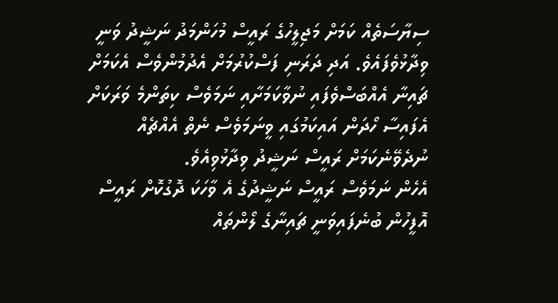ސިޔާސަތެއް ކަމަށް މަޖިލީހުގެ ރައީސް މުހަންމަދު ނަޝީދު ވަނީ ވިދާޅުވެފައެވެ. އަދި ދަރަނި ފަސްކުރުމަށް އެދުމުންވެސް އެކަމަށް ޗައިނާ އެއްބަސްވެފައި ނުވާކަމަށާއި ނަމަވެސް ކިތަންމެ ވަރަކަށް އެފައިސާ ހޯދަން އައިކަމުގައި ވީނަމަވެސް ނެތް އެއްޗެއް ނުދެވޭނެކަމަށް ރައީސް ނަޝީދު ވިދާޅުވިއެވެ.
އެހެން ނަމަވެސް ރައީސް ނަޝީދުގެ އެ ވާހަކަ ދޮގުކޮށް ރައީސް އޮފީހުން ބުނެފައިވަނީ ޗައިނާގެ ލޯންތައް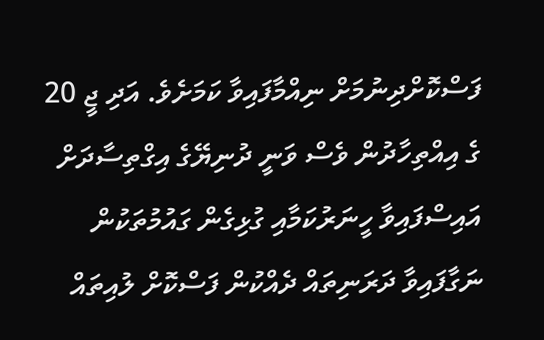ފަސްކޮށްދިނުމަށް ނިއްމާފައިވާ ކަމަށެވެ. އަދި ޖީ 20 ގެ އިއްތިހާދުން ވެސް ވަނީ ދުނިޔޭގެ އިގްތިސާދަށް އައިސްފައިވާ ހީނަރުކަމާއި ގުޅިގެން ގައުމުތަކުން ނަގާފައިވާ ދަރަނިތައް ދެއްކުން ފަސްކޮށް ލުއިތައް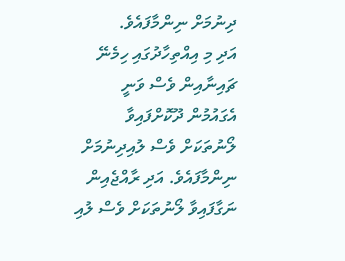ދިނުމަށް ނިންމާފައެވެ.
އަދި މި އިއްތިހާދުގައި ހިމެނޭ ޗައިނާއިން ވެސް ވަނީ އެގައުމުން ދޫކޮށްފައިވާ ލޯނުތަކަށް ވެސް ލުއިދިނުމަށް ނިންމާފައެވެ. އަދި ރާއްޖެއިން ނަގާފައިވާ ލޯނުތަކަށް ވެސް ލުއި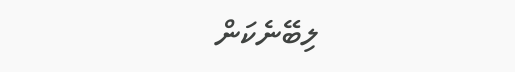ލިބޭނެކަން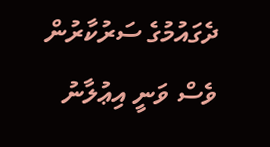ދެގައުމުގެ ސަރުކާރުން ވެސް ވަނީ އިޢުލާނު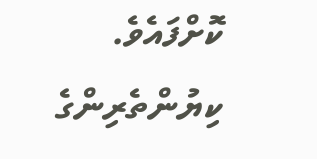ކޮށްފައެވެ.
ކިޔުންތެރިންގެ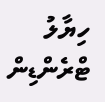ހިޔާލު
ޓްރެންޑިން